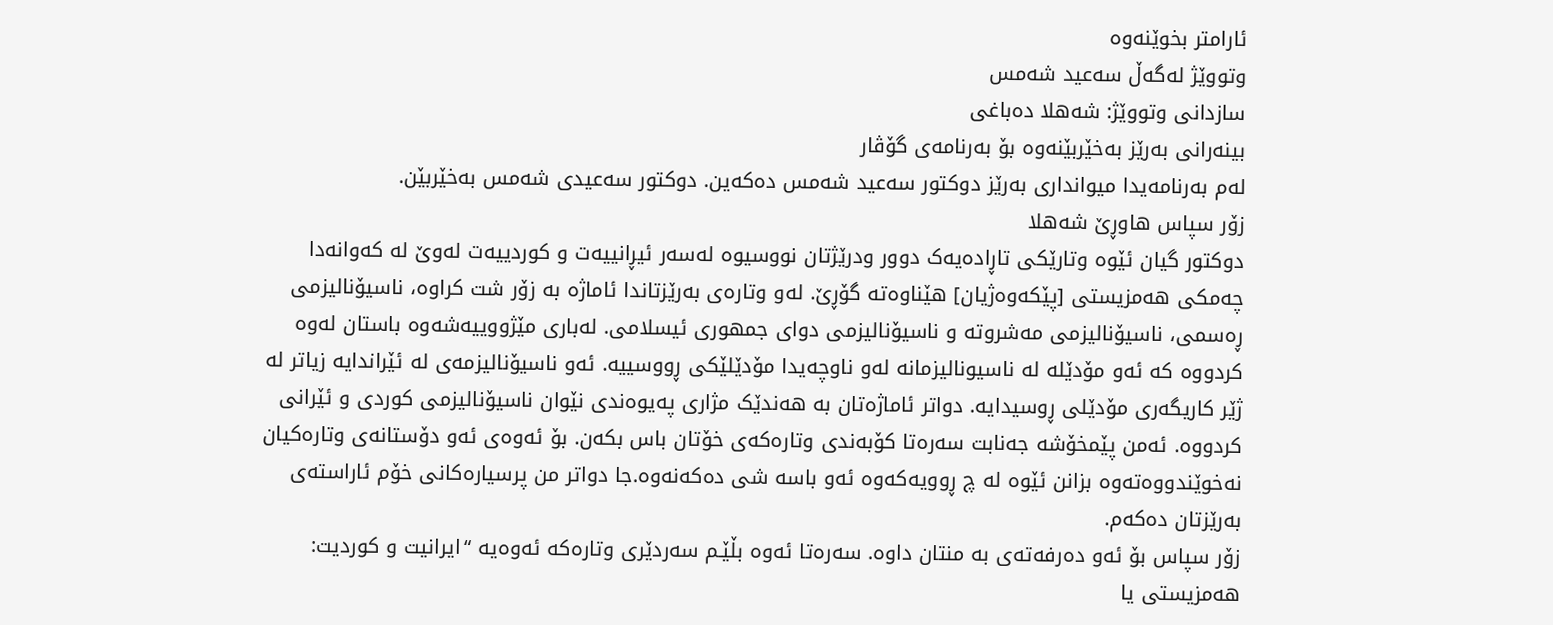ئارامتر بخوێنەوە
وتووێژ لەگەڵ سەعید شەمس
سازدانی وتووێژ: شەهلا دەباغی
بینەرانی بەرێز بەخێربێنەوە بۆ بەرنامەی گۆڤار
لەم بەرنامەیدا میوانداری بەرێز دوکتور سەعید شەمس دەکەین. دوکتور سەعیدی شەمس بەخێربێن.
زۆر سپاس هاوڕێ شەهلا
دوکتور گیان ئێوە وتارێکی تاڕادەیەک دوور ودرێژتان نووسیوە لەسەر ئیڕانییەت و کوردییەت لەوێ لە کەوانەدا چەمکی هەمزیستی [پێکەوەژیان] هێناوەتە گۆڕێ. لەو وتارەی بەرێزتاندا ئاماژە بە زۆر شت کراوە، ناسیۆنالیزمی ڕەسمی، ناسیۆنالیزمی مەشروتە و ناسیۆنالیزمی دوای جمهوری ئیسلامی. لەباری مێژووییەشەوە باستان لەوە کردووە کە ئەو مۆدێلە لە ناسیونالیزمانە لەو ناوچەیدا مۆدێلێکی ڕووسییە. ئەو ناسیۆنالیزمەی لە ئێراندایە زیاتر لە ژێر کاریگەری مۆدێلی ڕوسیدایە. دواتر ئاماژەتان بە هەندێک مژاری پەیوەندی نێوان ناسیۆنالیزمی کوردی و ئێرانی کردووە. ئەمن پێمخۆشە جەنابت سەرەتا کۆبەندی وتارەکەی خۆتان باس بکەن. بۆ ئەوەی ئەو دۆستانەی وتارەکیان نەخوێندووەتەوە بزانن ئێوە لە چ ڕوویەکەوە ئەو باسە شی دەکەنەوە.جا دواتر من پرسیارەکانی خۆم ئاراستەی بەرێزتان دەکەم.
زۆر سپاس بۆ ئەو دەرفەتەی بە منتان داوە. سەرەتا ئەوە بڵێـم سەردێری وتارەکە ئەوەیە “ایرانیت و کوردیت: هەمزیستی یا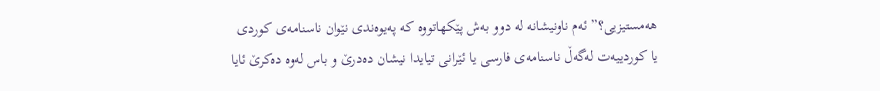هەمستیزیی؟” ئەم ناونیشانە لە دوو بەش پێکهاتووە کە پەیوەندی نێوان ناسنامەی کوردی یا کوردییەت لەگەڵ ناسنامەی فارسی یا ئێرانی تیایدا نیشان دەدرێ و باس لەوە دەکرێ ئایا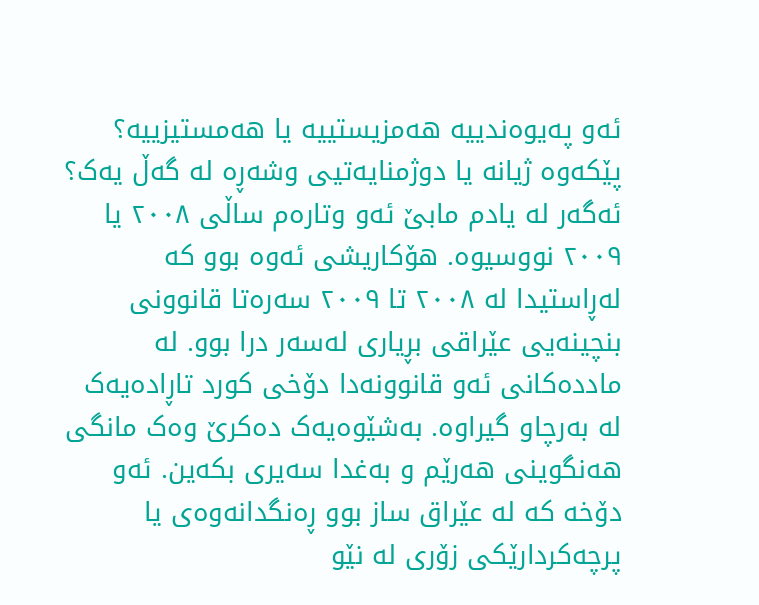ئەو پەیوەندییە هەمزیستییە یا هەمستیزییە؟ پێکەوە ژیانە یا دوژمنایەتیی وشەڕە لە گەڵ یەک؟
ئەگەر لە یادم مابێ ئەو وتارەم ساڵی ٢٠٠٨ یا ٢٠٠٩ نووسیوە. هۆکاریشی ئەوە بوو کە لەڕاستیدا لە ٢٠٠٨ تا ٢٠٠٩ سەرەتا قانوونی بنچینەیی عێراقی بڕیاری لەسەر درا بوو. لە ماددەکانی ئەو قانوونەدا دۆخی کورد تاڕادەیەک لە بەرچاو گیراوە. بەشێوەیەک دەکرێ وەک مانگی هەنگوینی هەرێم و بەغدا سەیری بکەین. ئەو دۆخە کە لە عێراق ساز بوو ڕەنگدانەوەی یا پرچەکردارێکی زۆری لە نێو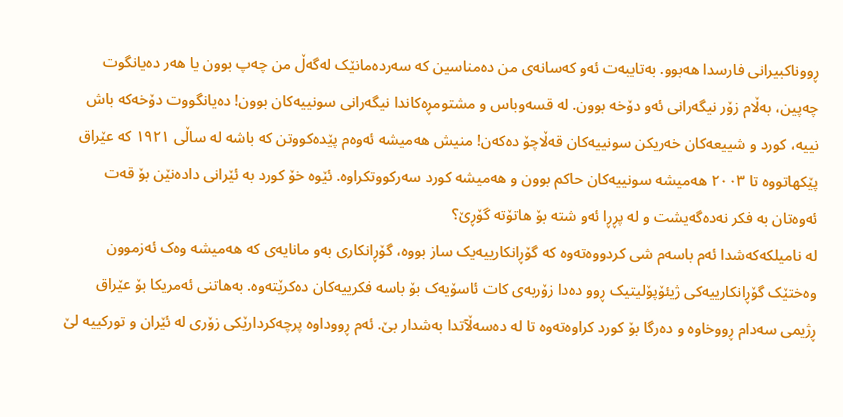ڕووناکبیرانی فارسدا هەبوو. بەتایبەت ئەو کەسانەی من دەمناسین کە سەردەمانێک لەگەڵ من چەپ بوون یا هەر دەیانگوت چەپین، بەڵام زۆر نیگەرانی ئەو دۆخە بوون. لە قسەوباس و مشتومڕەکاندا نیگەرانی سونییەکان بوون! دەیانگووت دۆخەکە باش نییە، کورد و شییعەکان خەریکن سونییەکان قەڵاچۆ دەکەن! منیش هەمیشە ئەوەم پێدەکووتن کە باشە لە ساڵی ١٩٢١ کە عێراق پێکهاتووە تا ٢٠٠٣ هەمیشە سونییەکان حاکم بوون و هەمیشە کورد سەرکووتکراوە. ئێوە خۆ کورد بە ئێرانی دادەنێن بۆ قەت ئەوەتان بە فکر نەدەگەیشت و لە پڕڕا ئەو شتە بۆ هاتۆتە گۆڕێ؟
لە نامیلکەکەشدا ئەم باسەم شی کردووەتەوە کە گۆڕانکارییەیک ساز بووە، گۆڕانکاری بەو مانایەی کە هەمیشە وەک ئەزموون وەختێک گۆڕانکارییەکی ژیئۆپۆلیتیک ڕوو دەدا زۆربەی کات ئاسۆیەک بۆ باسە فکرییەکان دەکرێتەوە. بەهاتنی ئەمریکا بۆ عێراق ڕژیمی سەدام ڕووخاوە و دەرگا بۆ کورد کراوەتەوە تا لە دەسەڵآتدا بەشدار بێ. ئەم ڕووداوە پرچەکردارێکی زۆری لە ئێران و تورکییە لێ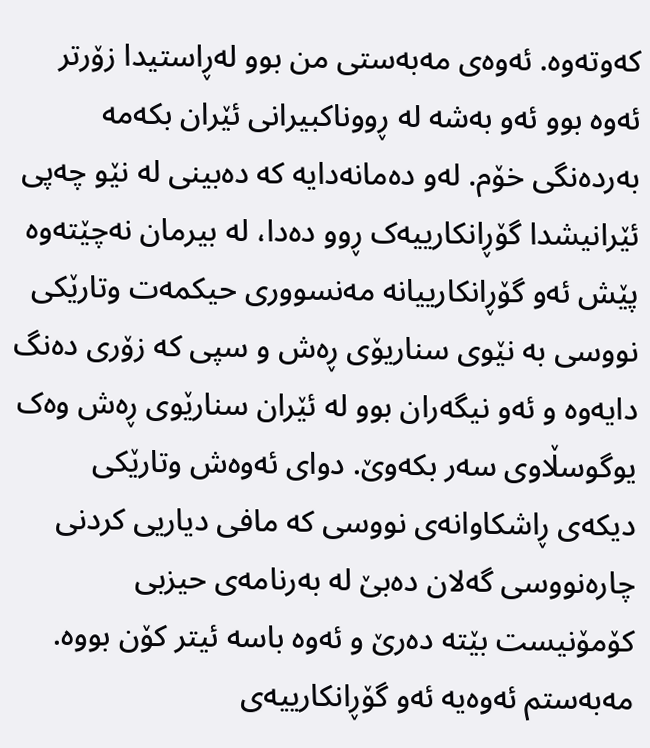کەوتەوە. ئەوەی مەبەستی من بوو لەڕاستیدا زۆرتر ئەوە بوو ئەو بەشە لە ڕووناکبیرانی ئێران بکەمە بەردەنگی خۆم. لەو دەمانەدایە کە دەبینی لە نێو چەپی ئێرانیشدا گۆڕانکارییەک ڕوو دەدا، لە بیرمان نەچێتەوە پێش ئەو گۆڕانکارییانە مەنسووری حیکمەت وتارێکی نووسی بە نێوی سناریۆی ڕەش و سپی کە زۆری دەنگ دایەوە و ئەو نیگەران بوو لە ئێران سنارێوی ڕەش وەک یوگوسڵاوی سەر بکەوێ. دوای ئەوەش وتارێکی دیکەی ڕاشکاوانەی نووسی کە مافی دیاریی کردنی چارەنووسی گەلان دەبێ لە بەرنامەی حیزبی کۆمۆنیست بێتە دەرێ و ئەوە باسە ئیتر کۆن بووە. مەبەستم ئەوەیە ئەو گۆڕانکارییەی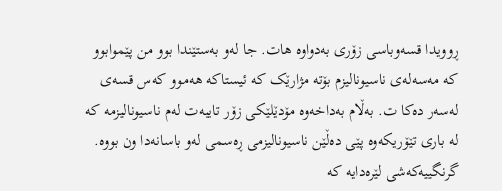ڕوویدا قسەوباسی زۆری بەدواوە هات. جا لەو بەستێندا بوو من پێموابوو کە مەسەلەی ناسیونالیزم بۆتە مژارێک کە ئیستاکە هەموو کەس قسەی لەسەر دەکا ت. بەڵام بەداخەوە مۆدێلێکی زۆر تایبەت لەم ناسیونالیزمە کە لە باری تێۆریکەوە پێی دەڵێن ناسیونالیزمی ڕەسمی لەو باسانەدا ون بووە. گرنگییەکەشی لێرەدایە کە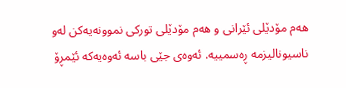هەم مۆدێلی ئێرانی و هەم مۆدێلی تورکی نموونەیەکن لەو ناسیونالیزمە ڕەسمییە. ئەوەی جێی باسە ئەوەیەکە ئێمڕۆ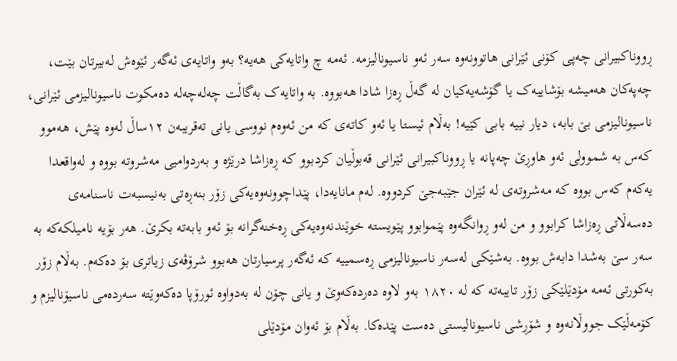ڕووناکبیرانی چەپی کۆنی ئێرانی هاتوونەوە سەر ئەو ناسیونالیزمە. ئەمە چ واتایەکی هەیە؟ بەو واتایەی ئەگەر ئێوەش لەبیرتان بێت، چەپەکان هەمیشە بۆشاییەک یا گۆشەیەکیان لە گەڵ ڕەزا شادا هەبووە. بە واتایەک بەگاڵت چەلەچەلە دەمکوت ناسیونالیزمی ئێرانی، ناسیونالیزمی بێ بابە، دیار نییە بابی کێیە! بەڵام ئیستا یا ئەو کاتەی کە من ئەوەم نووسی یانی تەقریبەن ١٢ساڵ لەوە پێش، هەموو کەس بە شموولی ئەو هاوڕێ چەپانە یا ڕووناکبیرانی ئێرانی قەبوڵیان کردبوو کە ڕەزاشا درێژە و بەردوامیی مەشروتە بووە و لەواقعدا یەکەم کەس بووە کە مەشروتەی لە ئێران جێبەجێ کردووە. لەم مانایەدا، پێداچوونەوەیەکی زۆر بنەڕەتی بەنیسبەت ناسنامەی دەسەڵاتی ڕەزاشا کرابوو و من لەو ڕوانگەوە پێموابوو پێویستە خوێندنەوەیەکی ڕەخنەگرانە بۆ ئەو بابەتە بکرێ. هەر بۆیە نامیلکەکە بە سەر سێ بەشدا دابەش بووە. بەشێکی لەسەر ناسیونالیزمی ڕەسمییە کە ئەگەر پرسیارتان هەبوو شرۆڤەی زیاتری بۆ دەکەم. بەڵام زۆر بەکورتی ئەمە مۆدێلێکی زۆر تایبەتە کە لە ١٨٢٠ بەو لاوە دەردەکەوێ و یانی چۆن لە بەدواوە ئورۆپا دەکەوێتە سەردەمی ناسیۆنالیزم و کۆمەڵێک جووڵانەوە و شۆڕشی ناسیونالیستی دەست پێدەکا. بەڵام بۆ ئەوان مۆدێلی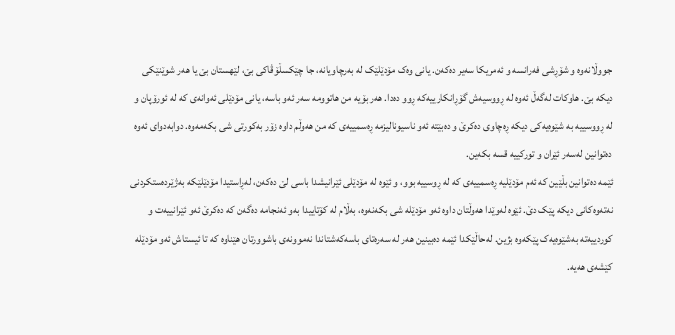جووڵانەوە و شۆڕشی فەرانسە و ئەمریکا سەیر دەکەن. یانی وەک مۆدێلێک لە بەرچاویانە، جا چێکسڵۆڤاکی بێ، لێهستان بێ یا هەر شوێنێکی دیکە بێ. هاوکات لەگەڵ ئەوە لە ڕووسیەش گۆڕانکارییەکە ڕوو دەدا. هەر بۆیە من هاتوومە سەر ئەو باسە، یانی مۆدێلی ئەوانەی کە لە ئورۆپان و لە ڕووسییە بە شێوەیەکی دیکە ڕەچاوی دەکرێ و دەبێتە ئەو ناسیونالیزمە ڕەسمییەی کە من هەوڵم داوە زۆر بەکورتی شی بکەمەوە. دوابەدوای ئەوە دەتوانین لەسەر ئێران و تورکییە قسە بکەین.
ئێمە دەتوانین بڵێین کە ئەم مۆدێلیە ڕەسمییەی کە لە ڕوسییە بوو، و ئێوە لە مۆدێلی ئێرانیشدا باسی لێ دەکەن، لەڕاستیدا مۆدێلێکە بەژێردەستکردنی نەتەوەکانی دیکە پێک دێ. ئێوە لەوێدا هەوڵتان داوە ئەو مۆدێلە شی بکەنەوە، بەڵام لە کۆتاییدا بەو ئەنجامە دەگەن کە دەکرێ ئەو ئێرانییەت و کوردییەتە بەشێوەیەک پێکەوە بژین. لەحاڵێکدا ئێمە دەبینین هەر لە سەرەتای باسەکەشتاندا نەموونەی باشوورتان هێناوە کە تا ئیستاش ئەو مۆدێلە کێشەی هەیە.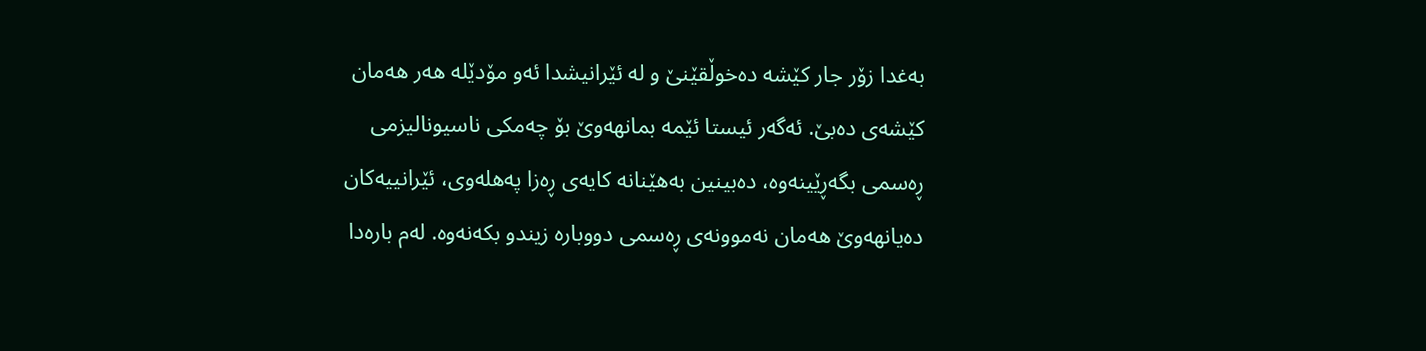بەغدا زۆر جار کێشە دەخوڵقێنێ و لە ئێرانیشدا ئەو مۆدێلە هەر هەمان کێشەی دەبێ. ئەگەر ئیستا ئێمە بمانهەوێ بۆ چەمکی ناسیونالیزمی ڕەسمی بگەڕێینەوە، دەبینین بەهێنانە کایەی ڕەزا پەهلەوی، ئێرانییەکان دەیانهەوێ هەمان نەموونەی ڕەسمی دووبارە زیندو بکەنەوە. لەم بارەدا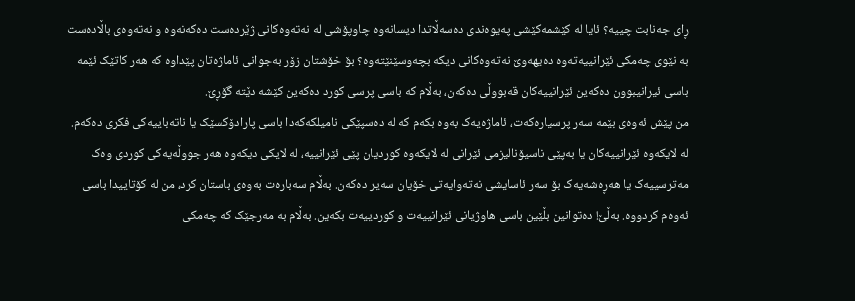ڕای جەنابت چییە؟ ئایا لە کێشمەکێشی پەیوەندی دەسەڵاتدا دیسانەوە چاوپۆشی لە نەتەوەکانی ژێردەست دەکەنەوە و نەتەوەی باڵادەست بە نێوی چەمکی ئێرانییەتەوە دەیهەوێ نەتەوەکانی دیکە بچەوسێنێتەوە؟ بۆ خۆشتان زۆر بەجوانی ئاماژەتان پێداوە کە هەر کاتێک ئێمە باسی ئیرانیبوون دەکەین ئێرانییەکان قەبووڵی دەکەن، بەڵام کە باسی پرسی کورد دەکەین کێشە دێتە گۆڕێ.
من پێش ئەوەی بێمە سەر پرسیارەکەت، ئاماژەیەک بەوە بکەم کە لە دەسپێکی نامیلکەکەدا باسی پارادۆکسێک یا ناتەباییەکی فکری دەکەم. لە لایکەوە ئێرانییەکان یا بەپێی ناسیۆنالیزمی ئێرانی لە لایکەوە کوردیان پێی ئێرانییە، لە لایکی دیکەوە هەر جووڵەیەکی کوردی وەک مەترسییەک یا هەڕەشەیەک بۆ سەر ئاسایشی نەتەوایەتی خۆیان سەیر دەکەن. بەڵام سەبارەت بەوەی باستان کرد، من لە کۆتاییدا باسی ئەوەم کردووە. بەڵێ! دەتوانین بڵێین باسی هاوژیانی ئێرانییەت و کوردییەت بکەین. بەڵام بە مەرجێک کە چەمکی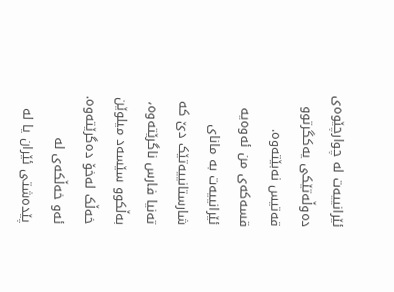ئێرانییەت لە چوارچێوەی دەوڵەتێکی یەکگرتوو قەتیس نەبێتەوە. قسەکەی من ئەوەیە ئێرانییەت بە مانای شارستانییەتێک دێ کە تەنیا فارس ناگرێتەوە، بەڵكوو سێسەد میلوێن خەڵک لەخۆ دەگرێتەوە. ئەو خەڵکەی لە پێدەشتی ئێران یا لە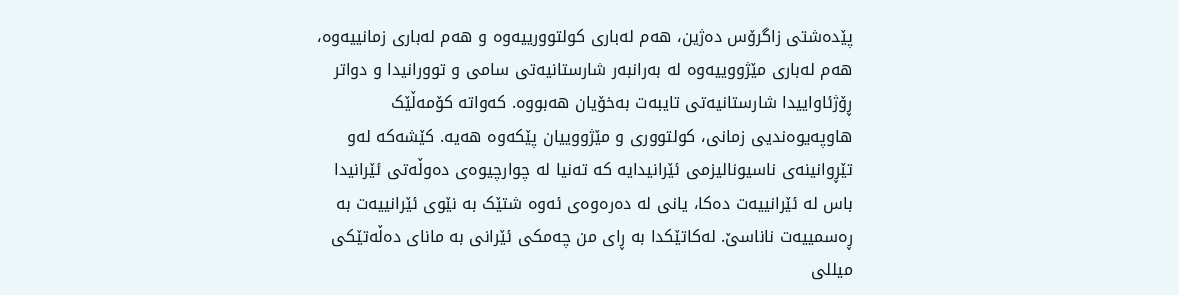پێدەشتی زاگرۆس دەژین، هەم لەباری کولتوورییەوە و هەم لەباری زمانییەوە، هەم لەباری مێژووییەوە لە بەرانبەر شارستانیەتی سامی و توورانیدا و دواتر ڕۆژئاواییدا شارستانیەتی تایبەت بەخۆیان هەبووە. کەواتە کۆمەڵێک هاوپەیوەندیی زمانی، کولتووری و مێژووییان پێکەوە هەیە. کێشەکە لەو تێڕوانینەی ناسیونالیزمی ئێرانیدایە کە تەنیا لە چوارچیوەی دەوڵەتی ئێرانیدا باس لە ئێرانییەت دەکا، یانی لە دەرەوەی ئەوە شتێک بە نێوی ئێرانییەت بە ڕەسمییەت ناناسێ. لەکاتێکدا بە ڕای من چەمکی ئێرانی بە مانای دەڵەتێکی میللی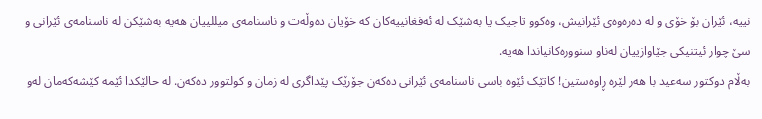نییە، ئێران بۆ خۆی و لە دەرەوەی ئێرانیش، وەکوو تاجیک یا بەشێک لە ئەفغانییەکان کە خۆیان دەوڵەت و ناسنامەی میللییان هەیە بەشێکن لە ناسنامەی ئێرانی و سێ چوار ئیتنیکی جێاوازییان لەناو سنوورەکانیاندا هەیە.
بەڵام دوکتور سەعید با هەر لێرە ڕاوەستین! کاتێک ئێوە باسی ناسنامەی ئێرانی دەکەن جۆرێک پێداگری لە زمان و کولتوور دەکەن. لە حالێکدا ئێمە کێشەکەمان لەو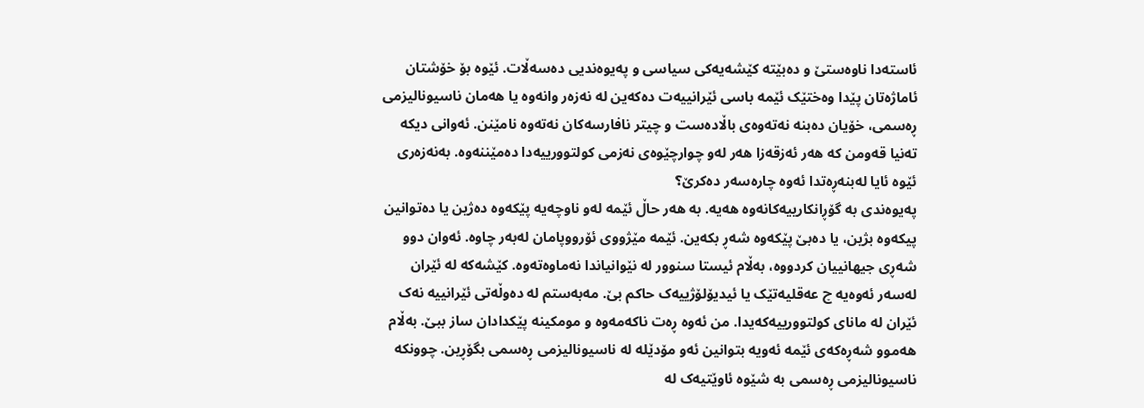ئاستەدا ناوەستێ و دەبێتە کێشەیەکی سیاسی و پەیوەندیی دەسەڵات. ئێوە بۆ خۆشتان ئاماژەتان پێدا وەختێک ئێمە باسی ئێرانییەت دەکەین لە نەزەر وانەوە یا هەمان ناسیونالیزمی ڕەسمی، خۆیان دەبنە نەتەوەی باڵادەست و چیتر نافارسەکان نەتەوە نامێنن. ئەوانی دیکە تەنیا قەومن کە هەر ئەزقەزا هەر لەو چوارچێوەی نەزمی کولتوورییەدا دەمێننەوە. بەنەزەری ئێوە ئایا لەبنەڕەتدا ئەوە چارەسەر دەکرێ؟
پەیوەندی بە گۆڕانکارییەکانەوە هەیە. بە هەر حاڵ ئێمە لەو ناوچەیە پێکەوە دەژین یا دەتوانین پیکەوە بژین، یا دەبێ پێکەوە شەڕ بکەین. ئێمە مێژووی ئۆرووپامان لەبەر چاوە. ئەوان دوو شەڕی جیهانییان کردووە، بەڵام ئیستا سنوور لە نێوانیاندا نەماوەتەوە. کێشەکە لە ئێران لەسەر ئەوەیە چ عەقلیەتێک یا ئیدیۆلۆژییەک حاکم بێ. مەبەستم لە دەوڵەتی ئێرانییە نەک ئێران لە مانای کولتوورییەکەیدا. من ئەوە ڕەت ناکەمەوە و مومکینە پێکدادان ساز ببێ. بەڵام هەموو شەڕەکەی ئێمە ئەویە بتوانین ئەو مۆدێلە لە ناسیونالیزمی ڕەسمی بگۆڕین. چوونکە ناسیونالیزمی ڕەسمی بە شێوە ئاوێتیەک لە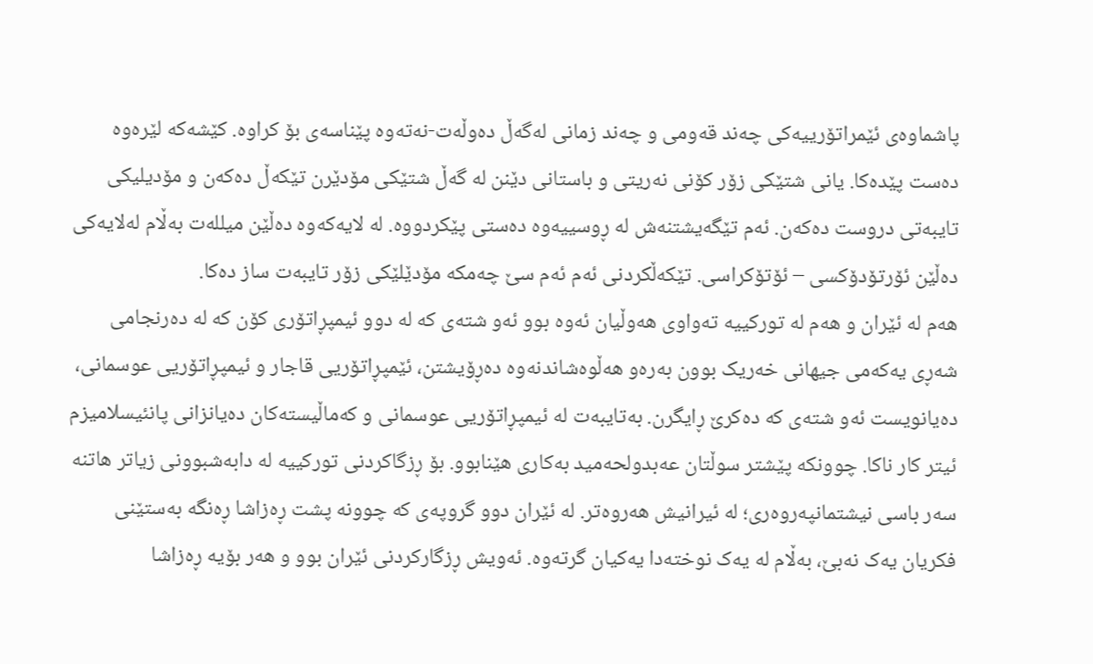پاشماوەی ئێمراتۆرییەکی چەند قەومی و چەند زمانی لەگەڵ دەوڵەت-نەتەوە پێناسەی بۆ کراوە. کێشەکە لێرەوە دەست پێدەکا. یانی شتێکی زۆر کۆنی نەریتی و باستانی دێنن لە گەڵ شتێکی مۆدێرن تێکەڵ دەکەن و مۆدیلیکی تایبەتی دروست دەکەن. ئەم تێگەیشتنەش لە ڕوسییەوە دەستی پێکردووە. لە لایەکەوە دەڵێن میللەت بەڵام لەلایەکی دەڵێن ئۆرتۆدۆکسی – ئۆتۆکراسی. تێکەڵکردنی ئەم ئەم سێ چەمکە مۆدێلێکی زۆر تایبەت ساز دەکا.
هەم لە ئێران و هەم لە تورکییە تەواوی هەوڵیان ئەوە بوو ئەو شتەی کە لە دوو ئیمپڕاتۆری کۆن کە لە دەرنجامی شەڕی یەکەمی جیهانی خەریک بوون بەرەو هەڵوەشاندنەوە دەڕۆیشتن، ئێمپڕاتۆریی قاجار و ئیمپڕاتۆریی عوسمانی، دەیانویست ئەو شتەی کە دەکرێ ڕایگرن. بەتایبەت لە ئیمپڕاتۆریی عوسمانی و کەماڵیستەکان دەیانزانی پانئیسلامیزم ئیتر کار ناکا. چوونکە پێشتر سوڵتان عەبدولحەمید بەکاری هێنابوو. بۆ ڕزگاکردنی تورکییە لە دابەشبوونی زیاتر هاتنە سەر باسی نیشتمانپەروەری؛ لە ئیرانیش هەروەتر. لە ئێران دوو گروپەی کە چوونە پشت ڕەزاشا ڕەنگە بەستێنی فکریان یەک نەبێ، بەڵام لە یەک نوختەدا یەکیان گرتەوە. ئەویش ڕزگارکردنی ئێران بوو و هەر بۆیە ڕەزاشا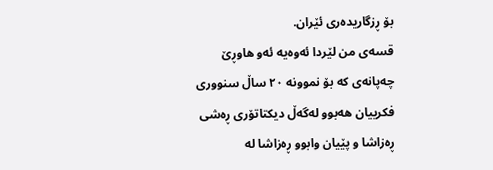بۆ ڕزگاریدەری ئێران.
قسەی من لێردا ئەوەیە ئەو هاوڕێ چەپانەی کە بۆ نموونە ٢٠ ساڵ سنووری فکرییان هەبوو لەگەڵ دیکتاتۆری ڕەشی ڕەزاشا و پێیان وابوو ڕەزاشا لە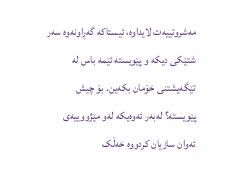مەشروتییەت لایداوە، ئیستاکە گەڕاونەوە سەر شتێکی دیکە و پێویستە ئێمە باس لە تێگەیشتنی خۆمان بکەین. بۆ چیش پێویستە؟ لەبەر ئەوەیکە لەو مێژووییەی ئەوان سازیان کردووە خەڵک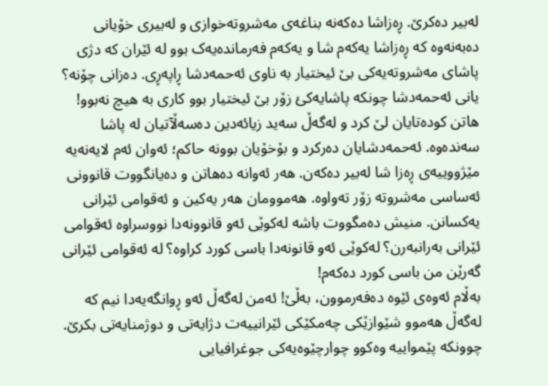لەبیر دەکرێ. ڕەزاشا دەکەنە بناغەی مەشروتەخوازی و لەبیری خۆیانی دەبەنەوە کە ڕەزاشا یەکەم شا و یەکەم فەرماندەیەک بوو لە ئێران کە دژی پاشای مەشروتەیەکی بێ ئیختیار بە ناوی ئەحمەدشا ڕاپەڕی. دەزانی چۆنە؟ یانی ئەحمەدشا چونکە پاشایەکئ زۆر بێ ئیختیار بوو کاری بە هیچ نەبوو! هاتن کودەتایان لێ کرد و لەگەڵ سەید زیائەدین دەسەڵآتیان لە پاشا سەندەوە. ئەحمەدشایان دەرکرد و بۆخۆیان بوونە حاکم؛ ئەوان ئەم لایەنەیە مێژووییەی ڕەزا شا لەبیر دەکەن. هەر ئەوانە دەهاتن و دەیانگووت قانوونی ئەساسی مەشروتە زۆر تەواوە. هەموومان هەر یەکین و ئەقوامی ئێرانی یەکسانن. منیش دەمگووت باشە لەکوێی ئەو قانوونەدا نووسراوە ئەقوامی ئێرانی بەرانبەرن؟ لەکوێی ئەو قانونەدا باسی کورد کراوە؟ لە ئەقوامی ئێرانی گەرێن من باسی کورد دەکەم!
بەڵام ئەوەی ئێوە دەفەرموون، بەڵێ! ئەمن لەگەڵ ئەو ڕوانگەیەدا نیم کە لەگەڵ هەموو شێوازێکی چەمکێکی ئێرانییەت دژایەتی و دوژمنایەتی بکرێ. چوونکە پێمواییە وەکوو چوارچێوەیەکی جوغرافیایی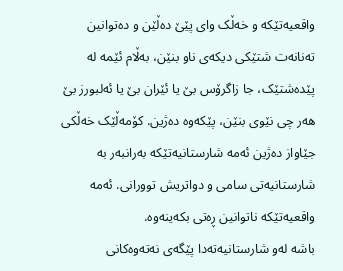واقعیەتێکە و خەڵک وای پێێ دەڵێن و دەتوانین تەنانەت شتێکی دیکەی ناو بنێن، بەڵام ئێمە لە پێدەشتێک، جا زاگرۆس بێ یا ئێران بێ یا ئەلبورز بێ هەر چی نێوی بنێن، پێکەوە دەژین. کۆمەڵێک خەڵکی جێاواز دەژین ئەمە شارستانیەتێکە بەرانبەر بە شارستانیەتی سامی و دواتریش توورانی. ئەمە واقعیەتێکە ناتوانین ڕەتی بکەینەوە.
باشە لەو شارستانیەتەدا پێگەی نەتەوەکانی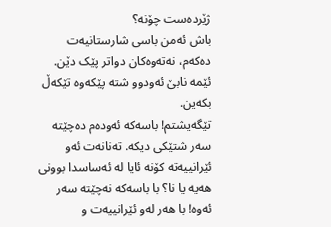ژێردەست چۆنە؟
باش ئەمن باسی شارستانیەت دەکەم، نەتەوەکان دواتر پێک دێن. ئێمە نابێ ئەودوو شتە پێکەوە تێکەڵ بکەین.
تێگەیشتم! باسەکە ئەودەم دەچێتە سەر شتێکی دیکە. تەنانەت ئەو ئێرانییەتە کۆنە ئایا لە ئەساسدا بوونی هەیە یا نا؟ با باسەکە نەچێتە سەر ئەوە! با هەر لەو ئێرانییەت و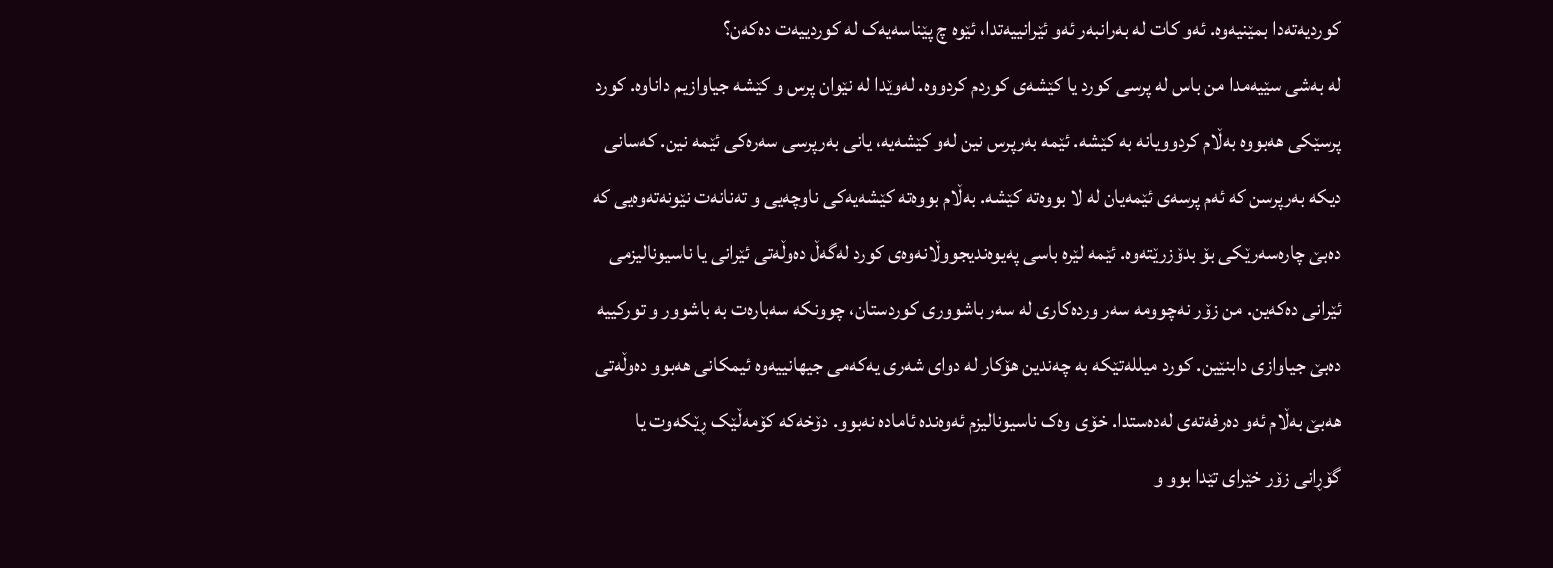کوردیەتەدا بمێنیەوە. ئەو کات لە بەرانبەر ئەو ئێرانییەتدا، ئێوە چ پێناسەیەک لە کوردییەت دەکەن؟
لە بەشی سێیەمدا من باس لە پرسی کورد یا کێشەی کوردم کردووە. لەوێدا لە نێوان پرس و کێشە جیاوازیم داناوە. کورد پرسێکی هەبووە بەڵام کردوویانە بە کێشە. ئێمە بەرپرس نین لەو کێشەیە، یانی بەرپرسی سەرەکی ئێمە نین. کەسانی دیکە بەرپرسن کە ئەم پرسەی ئێمەیان لە لا بووەتە کێشە. بەڵام بووەتە کێشەیەکی ناوچەیی و تەنانەت نێونەتەوەیی کە دەبێ چارەسەرێکی بۆ بدۆزرێتەوە. ئێمە لێرە باسی پەیوەندیجووڵانەوەی کورد لەگەڵ دەوڵەتی ئێرانی یا ناسیونالیزمی ئێرانی دەکەین. من زۆر نەچوومە سەر وردەکاری لە سەر باشووری کوردستان، چوونکە سەبارەت بە باشوور و تورکییە دەبێ جیاوازی دابنێین. کورد میللەتێکە بە چەندین هۆکار لە دوای شەری یەکەمی جیهانییەوە ئیمکانی هەبوو دەوڵەتی هەبێ بەڵام ئەو دەرفەتەی لەدەستدا. خۆی وەک ناسیونالیزم ئەوەندە ئامادە نەبوو. دۆخەکە کۆمەڵێک ڕێکەوت یا گۆڕانی زۆر خێرای تێدا بوو و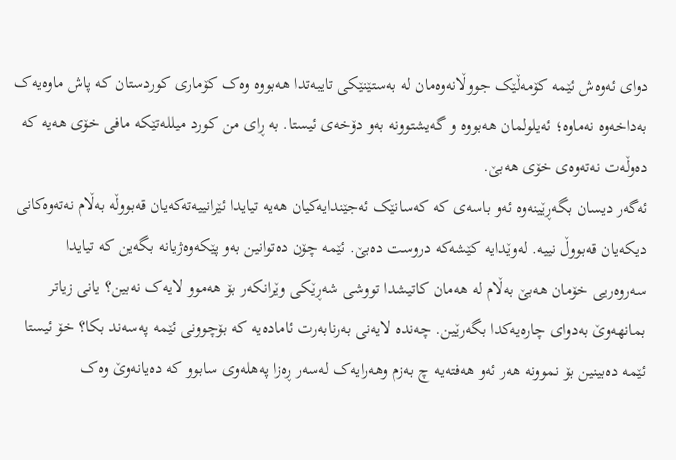دوای ئەوەش ئێمە کۆمەڵێک جووڵانەوەمان لە بەستێنێکی تایبەتدا هەبووە وەک کۆماری کوردستان کە پاش ماوەیەک بەداخەوە نەماوە؛ ئەیلولمان هەبووە و گەیشتوونە بەو دۆخەی ئیستا. بە ڕای من کورد میللەتێکە مافی خۆی هەیە کە دەوڵەت نەتەوەی خۆی هەبێ.
ئەگەر دیسان بگەڕێینەوە ئەو باسەی کە کەسانێک ئەجێندایەکیان هەیە تیایدا ئێرانییەتەکەیان قەبووڵە بەڵام نەتەوەکانی دیکەیان قەبووڵ نییە. لەوێدایە کێشەکە دروست دەبێ. ئێمە چۆن دەتوانین بەو پێکەوەژیانە بگەین کە تیایدا سەروەریی خۆمان هەبێ بەڵام لە هەمان کاتیشدا تووشی شەڕێکی وێرانکەر بۆ هەموو لایەک نەبین؟ یانی زیاتر بمانهەوێ بەدوای چارەیەکدا بگەرێین. چەندە لایەنی بەرنابەرت ئامادەیە کە بۆچوونی ئێمە پەسەند بکا؟ خۆ ئیستا ئێمە دەبینین بۆ نموونە هەر ئەو هەفتەیە چ بەزم وهەرایەک لەسەر ڕەزا پەهلەوی سابوو کە دەیانەوێ وەک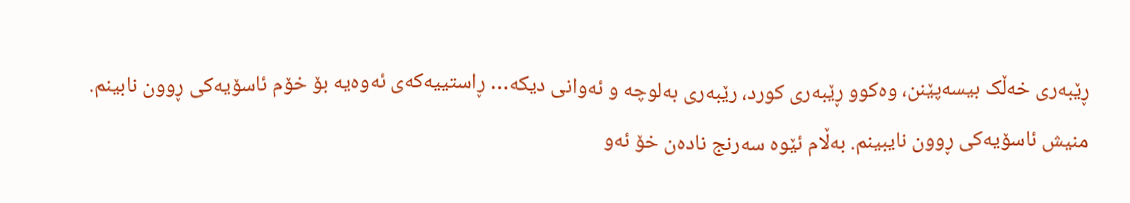ڕێبەری خەڵک بیسەپێنن، وەکوو ڕێبەری کورد، رێبەری بەلوچە و ئەوانی دیکە… ڕاستییەکەی ئەوەیە بۆ خۆم ئاسۆیەکی ڕوون نابینم.
منیش ئاسۆیەکی ڕوون نایبینم. بەڵام ئێوە سەرنج نادەن خۆ ئەو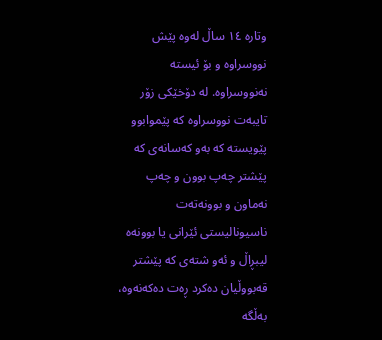وتارە ١٤ ساڵ لەوە پێش نووسراوە و بۆ ئیستە نەنووسراوە. لە دۆخێکی زۆر تایبەت نووسراوە کە پێموابوو پێویستە کە بەو کەسانەی کە پێشتر چەپ بوون و چەپ نەماون و بوونەتەت ناسیونالیستی ئێرانی یا بوونەە لیبڕاڵ و ئەو شتەی کە پێشتر قەبووڵیان دەکرد ڕەت دەکەنەوە، بەڵگە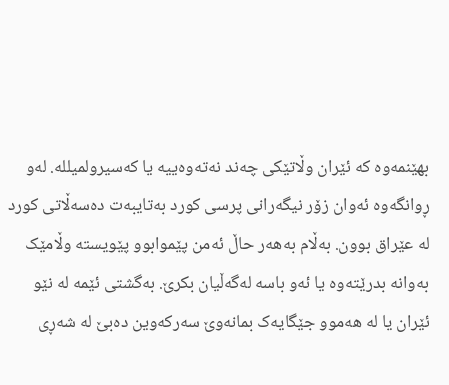بهێنمەوە کە ئێران وڵاتێکی چەند نەتەوەییە یا کەسیرولمیللە. لەو ڕوانگەوە ئەوان زۆر نیگەرانی پرسی کورد بەتایبەت دەسەڵاتی کورد لە عێراق بوون. بەڵام بەهەر حاڵ ئەمن پێموابوو پێویستە وڵامێک بەوانە بدرێتەوە یا ئەو باسە لەگەڵیان بکرێ. بەگشتی ئێمە لە نێو ئێران یا لە هەموو جێگایەک بمانەوێ سەرکەوین دەبێ لە شەڕی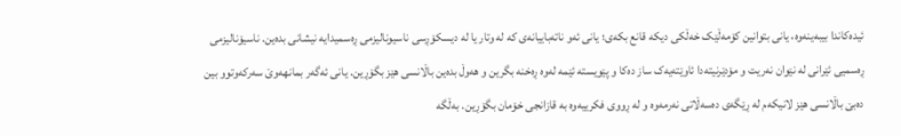ئیدەکاندا بیبەینەوە، یانی بتوانین کۆمەڵێک خەڵکی دیکە قانع بکەی؛ یانی ئەو ناتەباییانەی کە لە وتار یا لە دیسکۆڕسی ناسیونالیزمی ڕەسمیدایە نیشانی بدەین. ناسیۆنالیزمی ڕەسمیی ئێرانی لە نێوان نەریت و مۆدێرنیتەدا ئاوێتەیەک ساز دەکا و پێویستە ئێمە لەوە ڕەخنە بگرین و هەوڵ بدەین باڵانسی هێز بگۆڕین. یانی ئەگەر بمانهەوێ سەرکەوتوو بین دەبێ باڵانسی هێز لانیکەم لە ڕێگەی دەسەڵاتی نەرمەوە و لە ڕووی فکرییەوە بە قازانجی خۆمان بگۆڕین. بەڵگە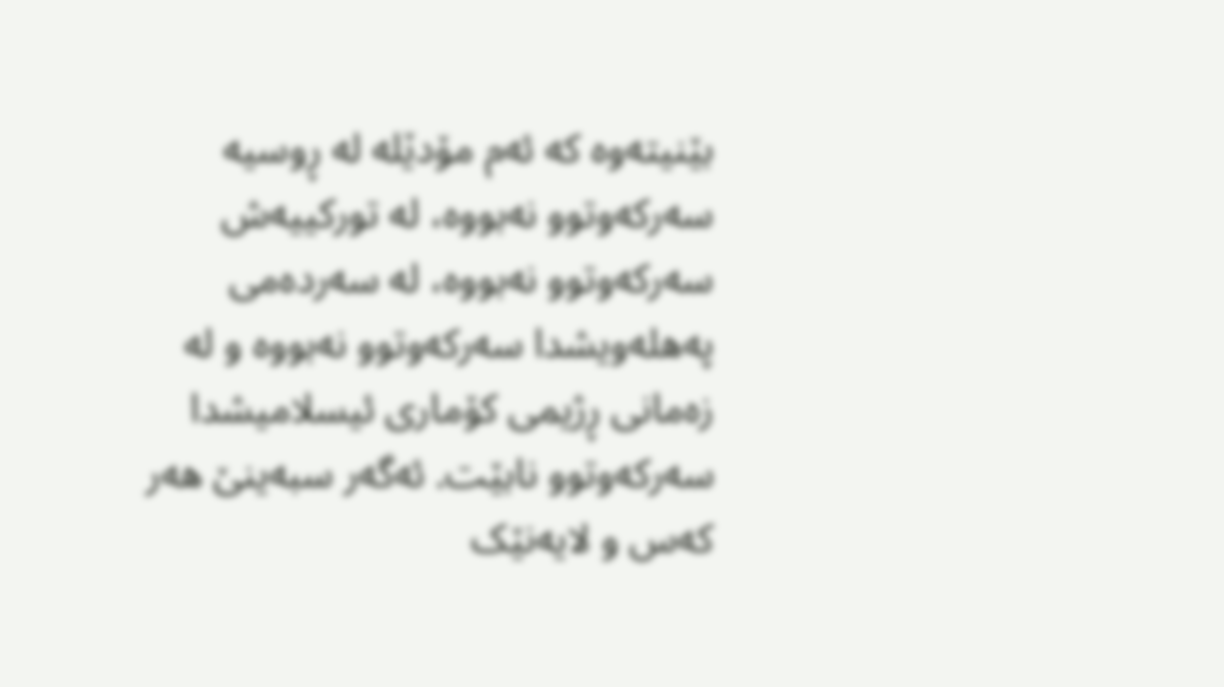بێنیتەوە کە ئەم مۆدێلە لە ڕوسیە سەرکەوتوو نەبووە، لە تورکییەش سەرکەوتوو نەبووە، لە سەردەمی پەهلەویشدا سەرکەوتوو نەبووە و لە زەمانی ڕژیمی کۆماری ئیسلامیشدا سەرکەوتوو نابێت. ئەگەر سبەینێ هەر کەس و لایەنێک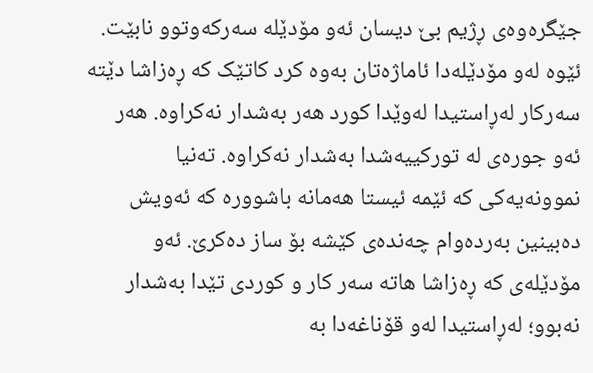جێگرەوەی ڕژیم بێ دیسان ئەو مۆدێلە سەرکەوتوو نابێت.
ئێوە لەو مۆدێلەدا ئاماژەتان بەوە کرد کاتێک کە ڕەزاشا دێتە سەرکار لەڕاستیدا لەوێدا کورد هەر بەشدار نەکراوە. هەر ئەو جورەی لە تورکییەشدا بەشدار نەکراوە. تەنیا نموونەیەکی کە ئێمە ئیستا هەمانە باشوورە کە ئەویش دەبینین بەردەوام چەندەی کێشە بۆ ساز دەکرێ. ئەو مۆدێلەی کە ڕەزاشا هاتە سەر کار و کوردی تێدا بەشدار نەبوو؛ لەڕاستیدا لەو قۆناغەدا بە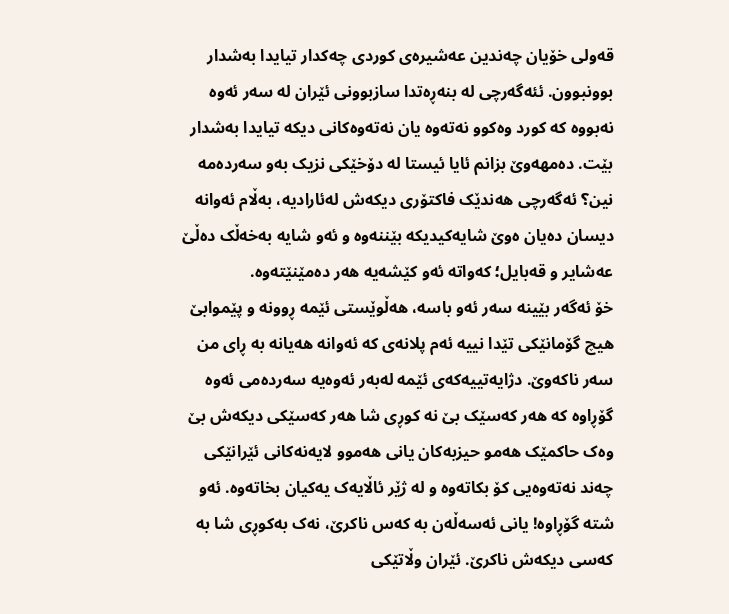قەولی خۆیان چەندین عەشیرەی کوردی چەکدار تیایدا بەشدار بوونبوون. ئئەگەرچی لە بنەڕەتدا سازبوونی ئێران لە سەر ئەوە نەبووە کە کورد وەکوو نەتەوە یان نەتەوەکانی دیکە تیایدا بەشدار بێت. دەمهەوێ بزانم ئایا ئیستا لە دۆخێکی نزیک بەو سەردەمە نین؟ ئەگەرچی هەندێک فاکتۆری دیکەش لەئارادیە، بەڵام ئەوانە دیسان دەیان ەوێ شایەکیدیکە بێننەوە و ئەو شایە بەخەڵک دەڵێ عەشایر و قەبایل؛ کەواتە ئەو کێشەیە هەر دەمێنێتەوە.
خۆ ئەگەر بێینە سەر ئەو باسە، هەڵوێستی ئێمە ڕوونە و پێموابێ هیچ گۆمانێکی تێدا نییە ئەم پلانەی کە ئەوانە هەیانە بە ڕای من سەر ناکەوێ. دژایەتییەکەی ئێمە لەبەر ئەوەیە سەردەمی ئەوە گۆڕاوە کە هەر کەسێک بێ نە کوڕی شا هەر کەسێکی دیکەش بێ وەک حاکمێک هەمو حیزبەکان یانی هەموو لایەنەکانی ئێرانێکی چەند نەتەوەیی کۆ بکاتەوە و لە ژێر ئاڵایەک یەکیان بخاتەوە. ئەو شتە گۆڕاوە! یانی ئەسەڵەن بە کەس ناکرێ، نەک بەکوڕی شا بە کەسی دیکەش ناکرێ. ئێران وڵاتێکی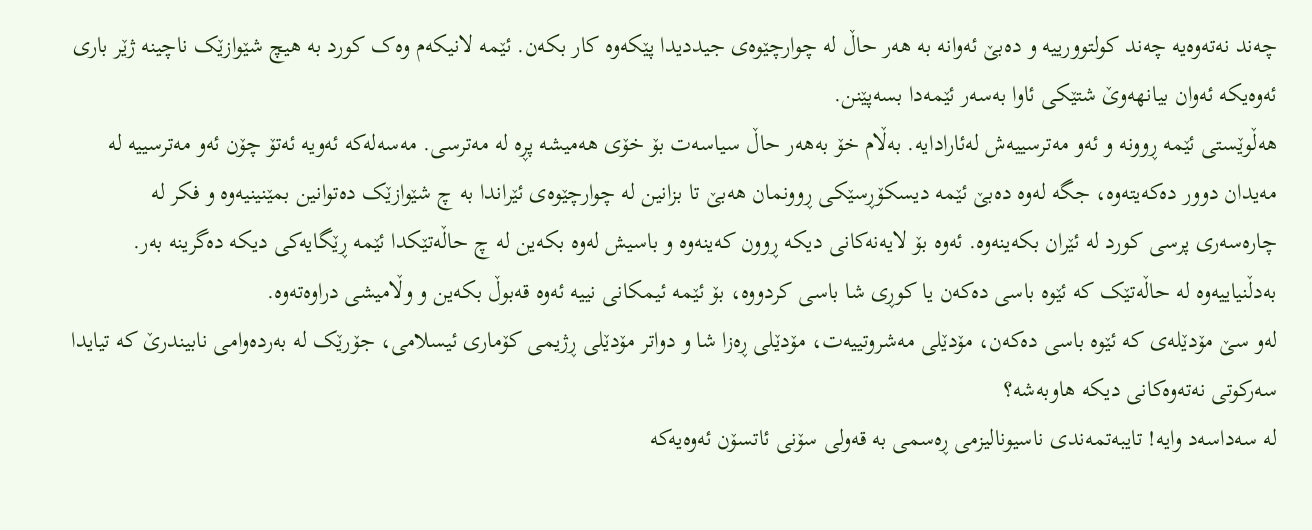چەند نەتەوەیە چەند کولتوورییە و دەبێ ئەوانە بە هەر حاڵ لە چوارچێوەی جیددیدا پێکەوە کار بکەن. ئێمە لانیکەم وەک کورد بە هیچ شێوازێک ناچینە ژێر باری ئەوەیکە ئەوان بیانهەوێ شتێکی ئاوا بەسەر ئێمەدا بسەپێنن.
هەڵوێستی ئێمە ڕوونە و ئەو مەترسییەش لەئارادایە. بەڵام خۆ بەهەر حاڵ سیاسەت بۆ خۆی هەمیشە پڕە لە مەترسی. مەسەلەکە ئەویە ئەتۆ چۆن ئەو مەترسییە لە مەیدان دوور دەکەیتەوە، جگە لەوە دەبێ ئێمە دیسکۆڕسێکی ڕوونمان هەبێ تا بزانین لە چوارچێوەی ئێراندا بە چ شێوازێک دەتوانین بمێنینیەوە و فکر لە چارەسەری پرسی کورد لە ئێران بکەینەوە. ئەوە بۆ لایەنەکانی دیکە ڕوون کەینەوە و باسیش لەوە بکەین لە چ حاڵەتێکدا ئێمە ڕێگایەکی دیکە دەگرینە بەر. بەدڵنیاییەوە لە حاڵەتێک کە ئێوە باسی دەکەن یا کوڕی شا باسی کردووە، بۆ ئێمە ئیمکانی نییە ئەوە قەبوڵ بکەین و وڵامیشی دراوەتەوە.
لەو سێ مۆدێلەی کە ئێوە باسی دەکەن، مۆدێلی مەشروتییەت، مۆدێلی ڕەزا شا و دواتر مۆدێلی ڕژیمی کۆماری ئیسلامی، جۆرێک لە بەردەوامی نابیندرێ کە تیایدا سەرکوتی نەتەوەکانی دیکە هاوبەشە؟
لە سەداسەد وایە! تایبەتمەندی ناسیونالیزمی ڕەسمی بە قەولی سۆنی ئاتسۆن ئەوەیەکە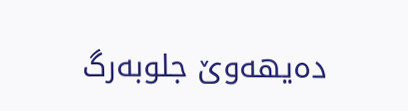دەیهەوێ جلوبەرگ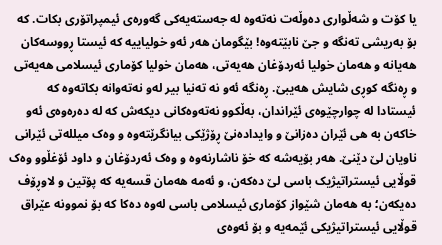یا کۆت و شەڵواری دەوڵەت نەتەوە لە جەستەیەکی گەورەی ئیمپراتۆری بکات. کە بۆ بەریشی تەنگە و جێ نابێتەوە! بێگومان هەر ئەو خولیاییە کە ئیستا ڕووسەکان هەیانە و هەمان خولیا ئەردۆغان هەیەتی، هەمان خولیا کۆماری ئیسلامی هەیەتی و ڕەنگە کوڕی شایش هەیبێ. ڕەنگە ئەو نە تەنیا بیر لەو نەتەوانە بکاتەوە کە ئیستادا لە چوارچێوەی ئێراندان، بەڵکوو نەتەوەکانی دیکەش کە لە دەرەوەی ئەو خاکەن بە هی ئێران دەزانێ و وایدادەنێ ڕۆژێکی بیانگرێتەوە و وەک میللەتی ئێرانی ناویان لێ دێنێ. هەر بۆیەشە کە خۆ ناشارنەوە و وەک ئەردۆغان و داود ئۆغڵوو وەک قوڵایی ئیستراتیژیک باسی لێ دەکەن، و ئەمە هەمان قسەیە کە پۆتین و لاوڕۆف دەیکەن؛ بە هەمان شێواز کۆماری ئیسلامی باسی لەوە دەکا کە بۆ نموونە عێراق قوڵایی ئیستراتیژیکی ئێمەیە و بۆ ئەوەی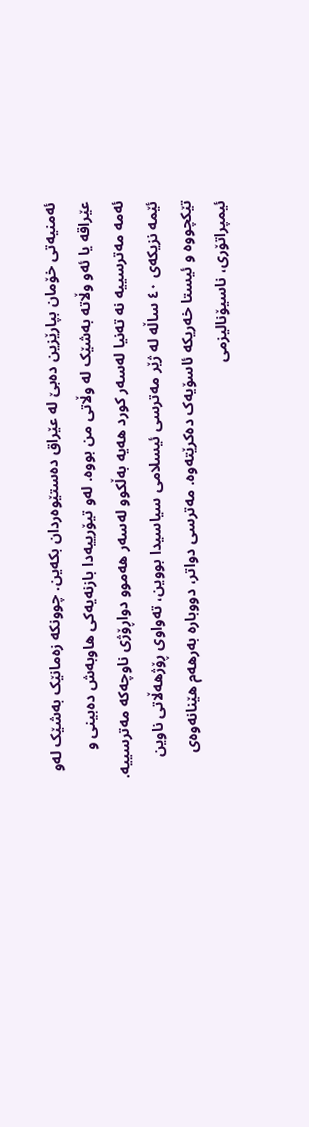ئەمنیەتی خۆمان بپارێزین دەبێ لە عێراق دەستێوەردان بکەین. چوونکە زەمانێک بەشێک لەو عێراقە یا ئەو وڵاتە بەشێک لە وڵاتی من بووە. لەو تیۆرییەدا بازنەیەکی هاوبەش دەبینی و ئەمە مەترسییە نە تەنیا لەسەر کورد هەیە بەڵکوو لەسەر هەموو دواڕۆژی ناوچەکە مەترسییە. ئێمە نزیکەی ٤٠ ساڵە لە ژێر مەترسی ئیسلامی سیاسیدا بووین، تەواوی ڕۆژهەڵاتی ناوین تێکچووە و ئیستا خەریکە ئاسۆیەک دەکرێتەوە. مەترسی دواتر، دووبارە بەرهەم هێنانەوەی ئیمپراتۆری، ناسیۆنالیزمی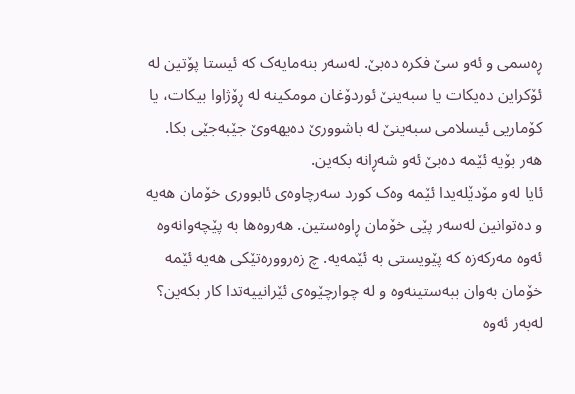ڕەسمی و ئەو سێ فکرە دەبێ. لەسەر بنەمایەک کە ئیستا پۆتین لە ئۆکراین دەیکات یا سبەینێ ئوردۆغان مومکینە لە ڕۆژاوا بیکات، یا کۆماریی ئیسلامی سبەینێ لە باشوورێ دەیهەوێ جێبەجێی بکا. هەر بۆیە ئێمە دەبێ ئەو شەڕانە بکەین.
ئایا لەو مۆدێلەیدا ئێمە وەک کورد سەرچاوەی ئابووری خۆمان هەیە و دەتوانین لەسەر پێی خۆمان ڕاوەستین. هەروەها بە پێچەوانەوە ئەوە مەرکەزە کە پێویستی بە ئێمەیە. چ زەروورەتێکی هەیە ئێمە خۆمان بەوان ببەستینەوە و لە چوارچێوەی ئێرانییەتدا کار بکەین؟
لەبەر ئەوە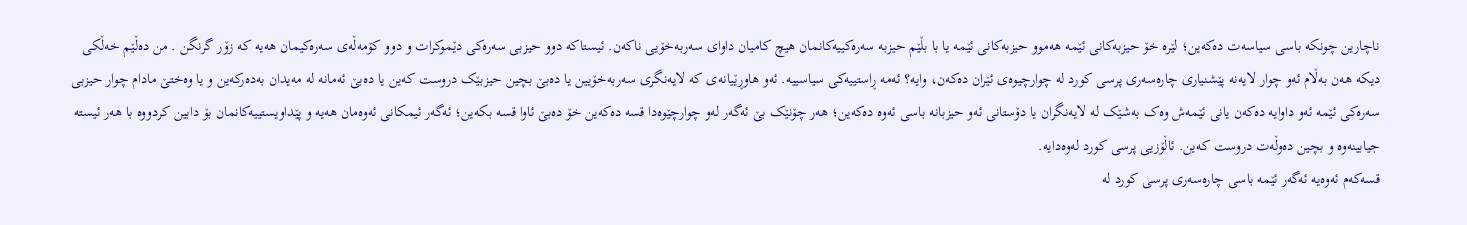ناچارین چونکە باسی سیاسەت دەکەین؛ لێرە خۆ حیزبەکانی ئێمە هەموو حیزبەکانی ئێمە یا با بڵێم حیزبە سەرەکییەکانمان هیچ کامیان داوای سەربەخۆیی ناکەن. ئیستاکە دوو حیزبی سەرەکی دێموکرات و دوو کۆمەڵەی سەرەکیمان هەیە کە زۆر گرنگن . من دەڵێم خەڵکی دیکە هەن بەڵام ئەو چوار لایەنە پێشنیاری چارەسەری پرسی کورد لە چوارچیوەی ئێران دەکەن، وایە؟ ئەمە ڕاستییەکی سیاسییە. ئەو هاوڕێیانەی کە لایەنگری سەربەخۆیین یا دەبێ بچین حیزبێک دروست کەین یا دەبێ ئەمانە لە مەیدان بەدەرکەین و یا وەختێ مادام چوار حیزبی سەرەکی ئێمە ئەو داوایە دەکەن یانی ئێمەش وەک بەشێک لە لایەنگران یا دۆستانی ئەو حیزبانە باسی ئەوە دەکەین؛ هەر چۆنێک بێ ئەگەر لەو چوارچێوەدا قسە دەکەین خۆ دەبێ ئاوا قسە بکەین؛ ئەگەر ئیمکانی ئەوەمان هەیە و پێداویستییەکانمان بۆ دابین کردووە با هەر ئیستە جیابینەوە و بچین دەوڵەت دروست کەین. ئاڵۆزیی پرسی کورد لەوەدایە.
قسەکەم ئەوەیە ئەگەر ئێمە باسی چارەسەری پرسی کورد لە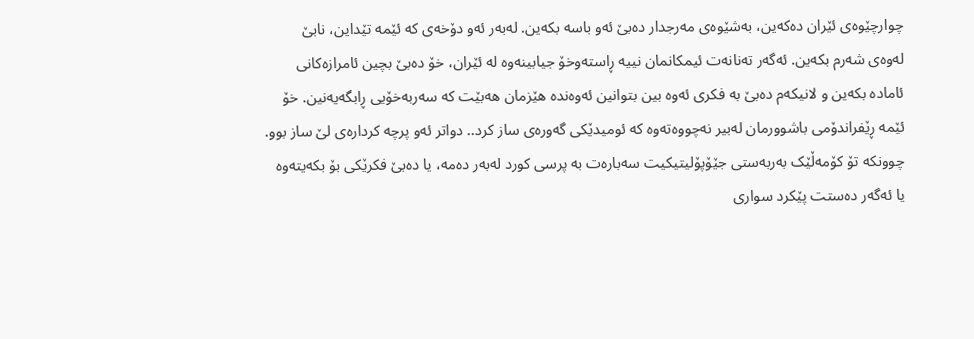چوارچێوەی ئێران دەکەین، بەشێوەی مەرجدار دەبێ ئەو باسە بکەین. لەبەر ئەو دۆخەی کە ئێمە تێداین، نابێ لەوەی شەرم بکەین. ئەگەر تەنانەت ئیمکانمان نییە ڕاستەوخۆ جیابینەوە لە ئێران، خۆ دەبێ بچین ئامرازەکانی ئامادە بکەین و لانیکەم دەبێ بە فکری ئەوە بین بتوانین ئەوەندە هێزمان هەبێت کە سەربەخۆیی ڕابگەیەنین. خۆ ئێمە ڕێفراندۆمی باشوورمان لەبیر نەچووەتەوە کە ئومیدێکی گەورەی ساز کرد.. دواتر ئەو پرچە کردارەی لێ ساز بوو. چوونکە تۆ کۆمەڵێک بەربەستی جێۆپۆلیتیکیت سەبارەت بە پرسی کورد لەبەر دەمە، یا دەبێ فکرێکی بۆ بکەیتەوە یا ئەگەر دەستت پێکرد سواری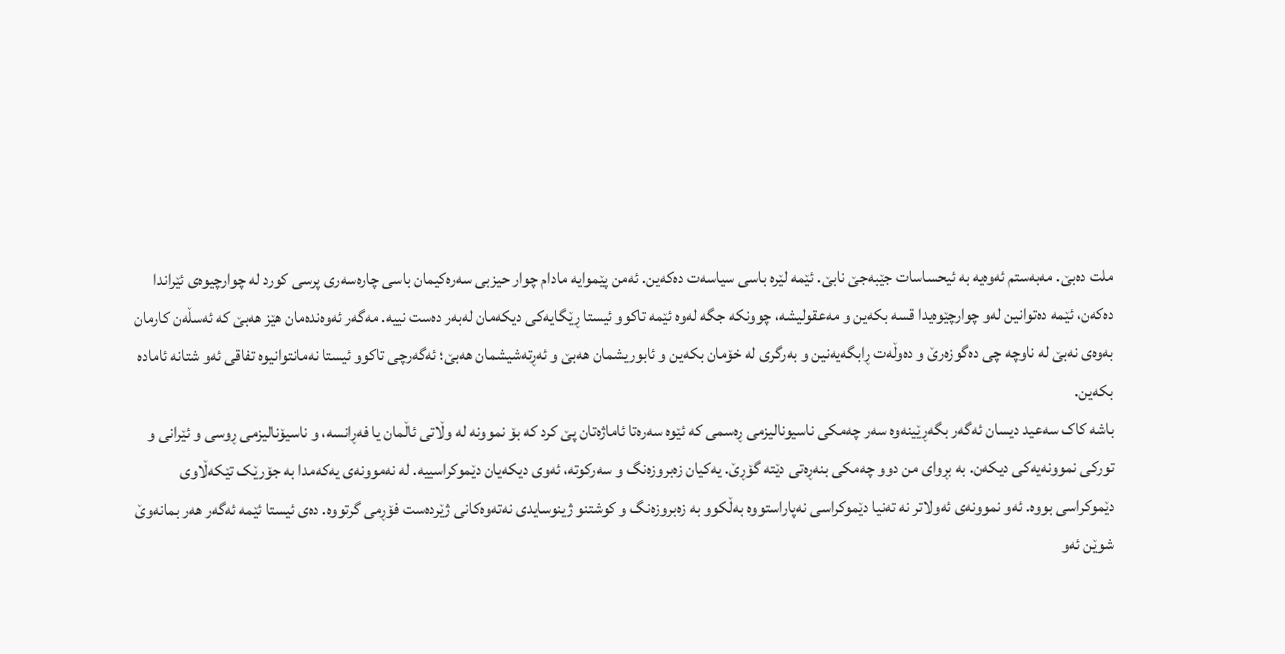ملت دەبێ. مەبەستم ئەوەیە بە ئیحساسات جێبەجێ نابێ. ئێمە لێرە باسی سیاسەت دەکەین. ئەمن پێموایە مادام چوار حیزبی سەرەکیمان باسی چارەسەری پرسی کورد لە چوارچیوەی ئێراندا دەکەن، ئێمە دەتوانین لەو چوارچێوەیدا قسە بکەین و مەعقولیشە، چوونکە جگە لەوە ئێمە تاکوو ئیستا ڕێگایەکی دیکەمان لەبەر دەست نییە. مەگەر ئەوەندەمان هێز هەبێ کە ئەسڵەن کارمان بەوەی نەبێ لە ناوچە چی دەگوزەرێ و دەوڵەت ڕابگەیەنین و بەرگری لە خۆمان بکەین و ئابوریشمان هەبێ و ئەڕتەشیشمان هەبێ؛ ئەگەرچی تاکوو ئیستا نەمانتوانیوە تفاقی ئەو شتانە ئامادە بکەین.
باشە کاک سەعید دیسان ئەگەر بگەڕێینەوە سەر چەمکی ناسیونالیزمی ڕەسمی کە ئێوە سەرەتا ئاماژەتان پێ کرد کە بۆ نموونە لە وڵاتی ئاڵمان یا فەڕانسە، و ناسیۆنالیزمی ڕوسی و ئێرانی و تورکی نموونەیەکی دیکەن. بە بڕوای من دوو چەمکی بنەڕەتی دێتە گۆڕێ. یەکیان زەبروزەنگ و سەرکوتە، ئەوی دیکەیان دێموکراسییە. لە نەموونەی یەکەمدا بە جۆرێک تێکەڵاوی دێموکراسی بووە. ئەو نموونەی ئەولاتر نە تەنیا دێموکراسی نەپاراستووە بەڵکوو بە زەبروزەنگ و کوشتنو ژینوسایدی نەتەوەکانی ژێردەست فۆڕمی گرتووە. دەی ئیستا ئێمە ئەگەر هەر بمانەوێ شوێن ئەو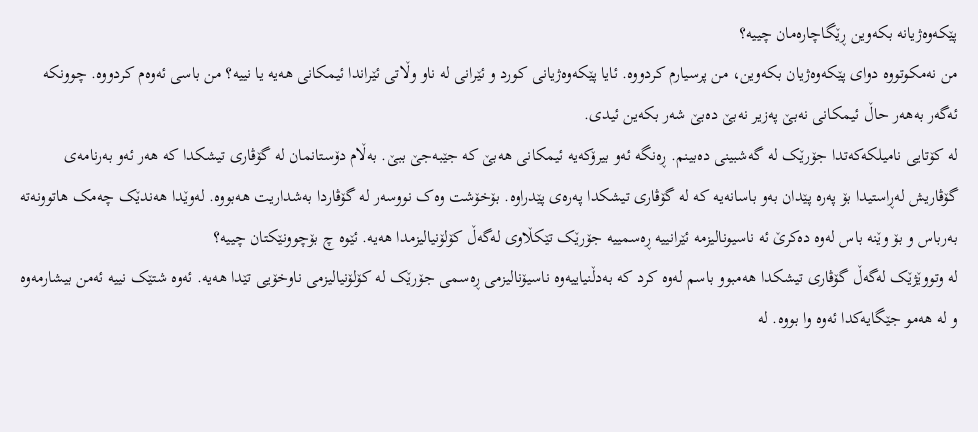پێکەوەژیانە بکەوین ڕێگاچارەمان چییە؟
من نەمکوتووە دوای پێکەوەژیان بکەوین، من پرسیارم کردووە. ئایا پێکەوەژیانی کورد و ئێرانی لە ناو وڵاتی ئێراندا ئیمکانی هەیە یا نییە؟ من باسی ئەوەم کردووە. چوونکە ئەگەر بەهەر حاڵ ئیمکانی نەبێ پەزیر نەبێ دەبێ شەر بکەین ئیدی.
لە کۆتایی نامیلکەکەتدا جۆرێک لە گەشبینی دەبینم. ڕەنگە ئەو بیرۆکەیە ئیمکانی هەبێ کە جێبەجێ ببێ. بەڵام دۆستانمان لە گۆڤاری تیشکدا کە هەر ئەو بەرنامەی گۆڤاریش لەڕاستیدا بۆ پەرە پێدان بەو باسانەیە کە لە گۆڤاری تیشکدا پەرەی پێدراوە. بۆخۆشت وەک نووسەر لە گۆڤاردا بەشداریت هەبووە. لەوێدا هەندێک چەمک هاتوونەتە بەرباس و بۆ وێنە باس لەوە دەکرێ ئە ناسیونالیزمە ئێرانییە ڕەسمییە جۆرێک تێکڵاوی لەگەڵ کۆلۆنیالیزمدا هەیە. ئێوە چ بۆچوونێکتان چییە؟
لە وتووێژێک لەگەڵ گۆڤاری تیشکدا هەمبوو باسم لەوە کرد کە بەدڵنیاییەوە ناسیۆنالیزمی ڕەسمی جۆرێک لە کۆلۆنیالیزمی ناوخۆیی تێدا هەیە. ئەوە شتێک نییە ئەمن بیشارمەوە و لە هەمو جێگایەکدا ئەوە وا بووە. لە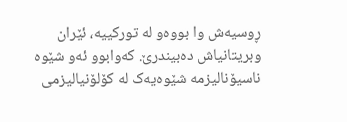ڕوسیەش وا بووەو لە تورکییە، ئێران وبریتانیاش دەبیندرێ. کەوابوو ئەو شێوە ناسیۆنالیزمە شێوەیەک لە کۆلۆنیالیزمی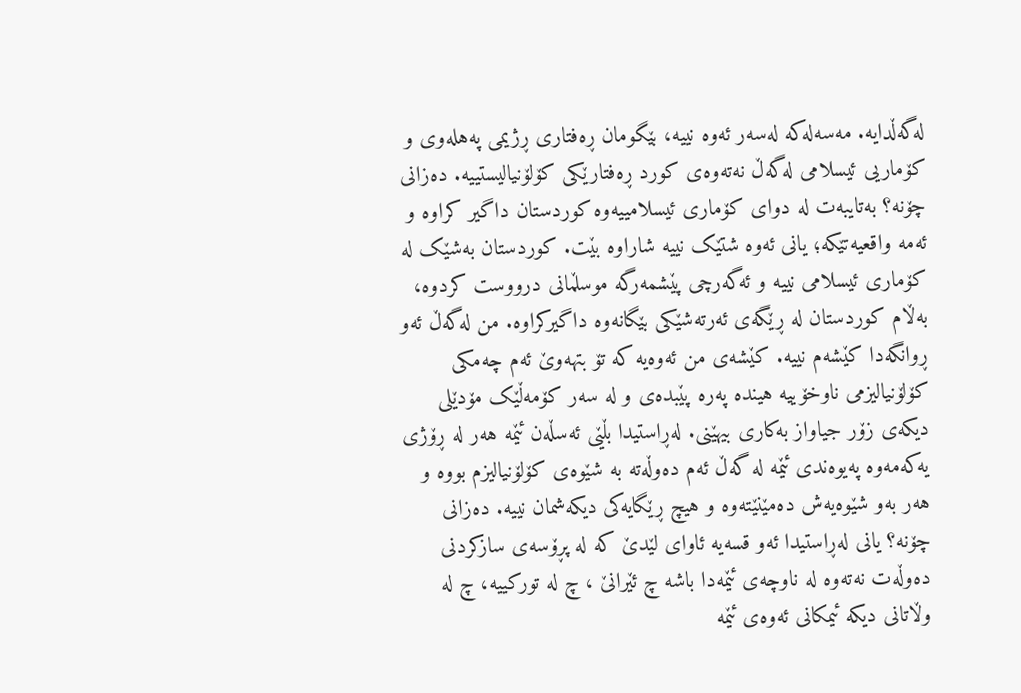لەگەڵدایە. مەسەلەکە لەسەر ئەوە نییە، بێگومان ڕەفتاری ڕژیمی پەهلەوی و کۆماریی ئیسلامی لەگەڵ نەتەوەی کورد ڕەفتارێکی کۆلۆنیالیستییە. دەزانی چۆنە؟ بەتایبەت لە دوای کۆماری ئیسلامییەوە کوردستان داگیر کراوە و ئەمە واقعیەتێکە؛ یانی ئەوە شتێک نییە شاراوە بێت. کوردستان بەشێک لە کۆماری ئیسلامی نییە و ئەگەرچی پێشمەرگە موسڵمانی درووست کردوە، بەڵام کوردستان لە ڕێگەی ئەرتەشێکی بێگانەوە داگیرکراوە. من لەگەڵ ئەو ڕوانگەدا کێشەم نییە. کێشەی من ئەوەیە کە تۆ بتهەوێ ئەم چەمکی کۆلۆنیالیزمی ناوخۆییە هیندە پەرە پێبدەی و لە سەر کۆمەڵێک مۆدێلی دیکەی زۆر جیاواز بەکاری بیهێنی. لەڕاستیدا بڵێی ئەسڵەن ئێمە هەر لە ڕۆژی یەکەمەوە پەیوەندی ئێمە لە گەڵ ئەم دەوڵەتە بە شێوەی کۆلۆنیالیزم بووە و هەر بەو شێوەیەش دەمێنێتەوە و هیچ ڕێگایەکی دیکەشمان نییە. دەزانی چۆنە؟ یانی لەڕاستیدا ئەو قسەیە ئاوای لێدێ کە لە پڕۆسەی سازکردنی دەوڵەت نەتەوە لە ناوچەی ئێمەدا باشە چ ئێرانێ ، چ لە تورکییە، چ لە وڵاتانی دیکە ئیمکانی ئەوەی ئێمە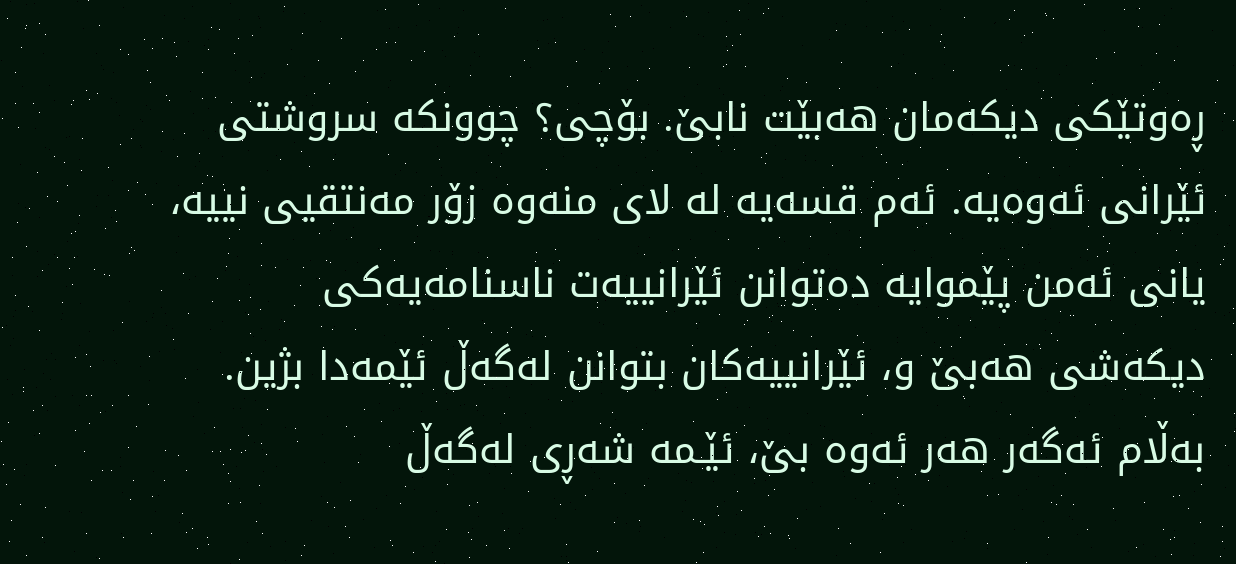ڕەوتێکی دیکەمان هەبێت نابێ. بۆچی؟ چوونکە سروشتی ئێرانی ئەوەیە. ئەم قسەیە لە لای منەوە زۆر مەنتقیی نییە، یانی ئەمن پێموایە دەتوانن ئێرانییەت ناسنامەیەکی دیکەشی هەبێ و، ئێرانییەکان بتوانن لەگەڵ ئێمەدا بژین. بەڵام ئەگەر هەر ئەوە بێ، ئێـمە شەڕی لەگەڵ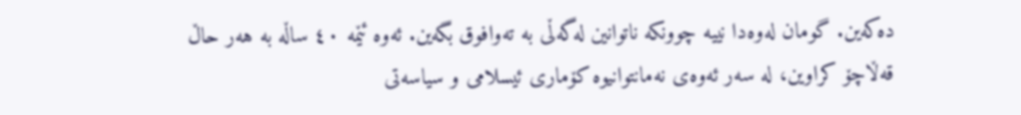دەکەین. گومان لەوەدا نییە چوونکە ناتوانین لەگەڵی بە تەوافوق بگەین. ئەوە ئێمە ٤٠ ساڵە بە هەر حاڵ قەڵاچۆ کراوین، لە سەر ئەوەی نەمانتوانیوە کۆماری ئیسلامی و سیاسەتی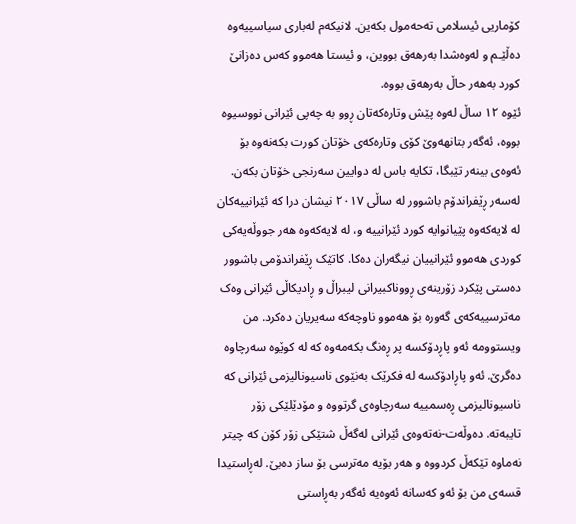کۆماریی ئیسلامی تەحەمول بکەین. لانیکەم لەباری سیاسییەوە دەڵێـم و لەوەشدا بەرهەق بووین، و ئیستا هەموو کەس دەزانێ کورد بەهەر حاڵ بەرهەق بووە.
ئێوە ١٢ ساڵ لەوە پێش وتارەکەتان ڕوو بە چەپی ئێرانی نووسیوە بووە، ئەگەر بتانهەوێ کۆی وتارەکەی خۆتان کورت بکەنەوە بۆ ئەوەی بینەر تێبگا، تکایە باس لە دوایین سەرنجی خۆتان بکەن.
لەسەر ڕێفراندۆم باشوور لە ساڵی ٢٠١٧ نیشان درا کە ئێرانییەکان لە لایەکەوە پێیانوایە کورد ئێرانییە و، لە لایەکەوە هەر جووڵەیەکی کوردی هەموو ئێرانییان نیگەران دەکا. کاتێک ڕێفراندۆمی باشوور دەستی پێکرد زۆرینەی ڕووناکبیرانی لیبراڵ و ڕادیکاڵی ئێرانی وەک مەترسییەکەی گەورە بۆ هەموو ناوچەکە سەیریان دەکرد. من ویستوومە ئەو پاڕدۆکسە پر ڕەنگ بکەمەوە کە لە کوێوە سەرچاوە دەگرێ. ئەو پاڕادۆکسە لە فکرێک بەنێوی ناسیونالیزمی ئێرانی کە ناسیونالیزمی ڕەسمییە سەرچاوەی گرتووە و مۆدێلێکی زۆر تایبەتە. دەوڵەت-نەتەوەی ئێرانی لەگەڵ شتێکی زۆر کۆن کە چیتر نەماوە تێکەڵ کردووە و هەر بۆیە مەترسی بۆ ساز دەبێ. لەڕاستیدا قسەی من بۆ ئەو کەسانە ئەوەیە ئەگەر بەڕاستی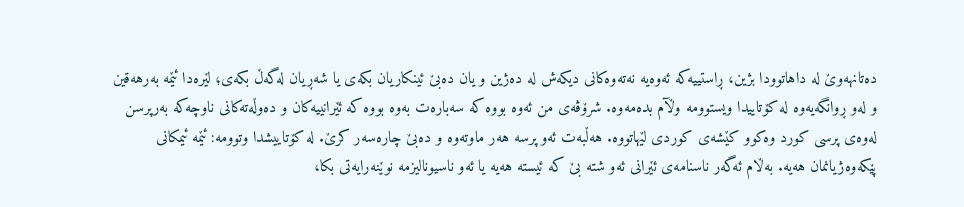دەتانهەوێ لە داهاتوودا بژین، ڕاستییەکە ئەوەیە نەتەوەکانی دیکەش لە دەژین و یان دەبێ ئینکاریان بکەی یا شەڕیان لەگەڵ بکەی؛ لێرەدا ئێمە بەرهەقین و لەو ڕوانگەیەوە لە کۆتاییدا ویستوومە وڵآم بدەمەوە. شرۆڤەی من ئەوە بووە کە سەبارەت بەوە بووە کە ئێرانییەکان و دەوڵەتەکانی ناوچەکە بەرپرسن لەوەی پرسی کورد وەکوو کێشەی کوردی لێهاتووە. هەڵبەت ئەو پرسە هەر ماوتەوە و دەبێ چارەسەر کرێ. لە کۆتاییشدا وتوومە: ئێمە ئیمکانی پێکەوەژیانمان هەیە. بەڵام ئەگەر ناسنامەی ئێرانی ئەو شتە بێ کە ئیستە هەیە یا ئەو ناسیونالیزمە نوێنەرایەتی بکا،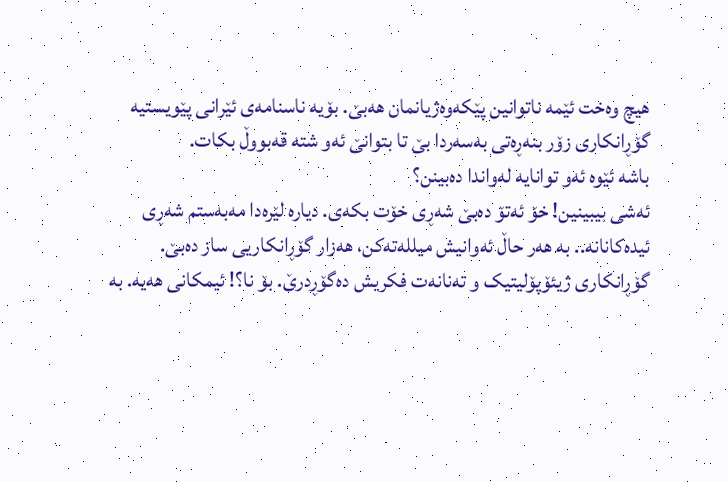هیچ وەخت ئێمە ناتوانین پێکەوەژیانمان هەبێ. بۆیە ناسنامەی ئێرانی پێویستیە گۆڕانکاری زۆر بنەڕەتی بەسەردا بێ تا بتوانێ ئەو شتە قەبووڵ بکات.
باشە ئێوە ئەو توانایە لەواندا دەبینن؟
ئەشی بیبینین! خۆ ئەتۆ دەبێ شەڕی خۆت بکەی. دیارە لێرەدا مەبەستم شەڕی ئیدەکانانە.. بە هەر حاڵ ئەوانیش میللەتەکن، هەزار گۆڕانکاریی ساز دەبێ. گۆڕانکاری ژیئۆپۆلیتیک و تەنانەت فکریش دەگۆڕدرێ. بۆ نا؟! ئیمکانی هەیە. بە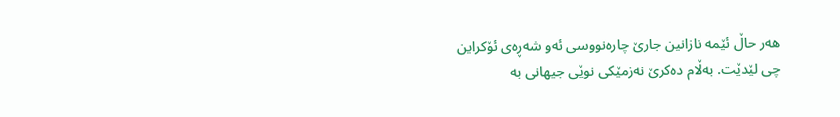هەر حاڵ ئێمە نازانین جارێ چارەنووسی ئەو شەڕەی ئۆکراین چی لێدێت. بەڵام دەکرێ نەزمێکی نوێی جیهانی بە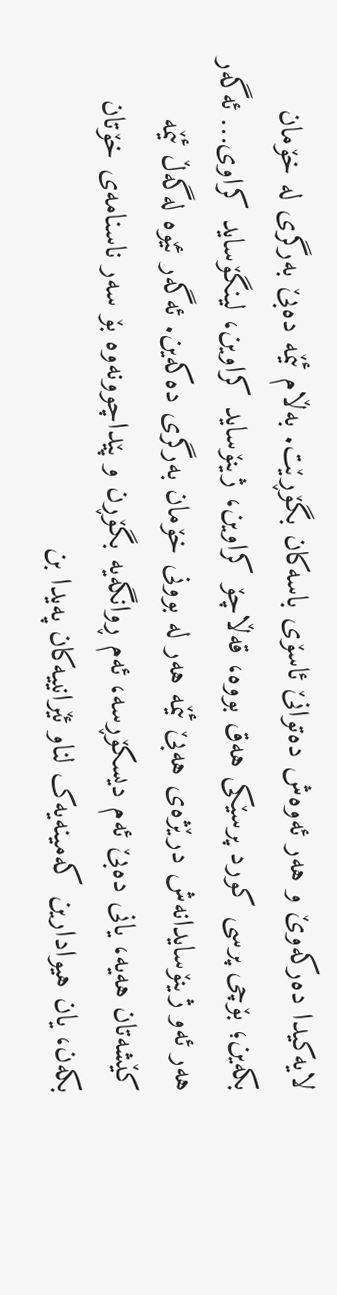لایەکیدا دەرکەوێ و هەر ئەوەش دەتوانێ ئاسۆی باسەکان بگۆڕێت. بەڵام ئێمە دەبێ بەرگری لە خۆمان بکەین؛ بۆچی پرسی کورد پرسێکی هەق بووە، قەڵاچۆ کراوین، ژینۆساید کراوین، لینگۆساید کراوی… ئەگەر هەر ئەو ژینۆسایدانەش درێژەی هەبێ ئێمە هەر لە بوونی خۆمان بەرگری دەکەین. ئەگەر ئێوە لەگەڵ ئێمە کێشەتان هەیە، یانی دەبێ ئەم دیسکۆڕسە، ئەم ڕوانگەیە بگۆڕن و پێداچوونەوە بۆ سەر ناسنامەی خۆتان بکەن، یان هیوادارین کەمینەیەک لناو ئێرانییەکان پەیدا بن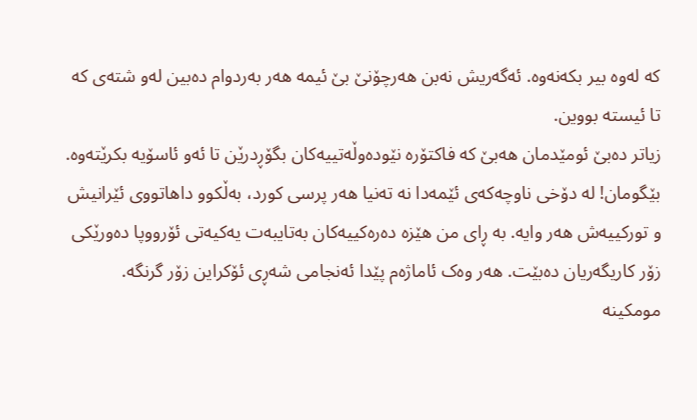کە لەوە بیر بکەنەوە. ئەگەریش نەبن هەرچۆنێ بێ ئیمە هەر بەردوام دەبین لەو شتەی کە تا ئیستە بووین.
زیاتر دەبێ ئومێدمان هەبێ کە فاکتۆرە نێودەوڵەتییەکان بگۆڕدرێن تا ئەو ئاسۆیە بکرێتەوە.
بێگومان! لە دۆخی ناوچەکەی ئێمەدا نە تەنیا هەر پرسی کورد، بەڵکوو داهاتووی ئێرانیش و تورکییەش هەر وایە. بە ڕای من هێزە دەرەکییەکان بەتایبەت یەکیەتی ئۆرووپا دەورێکی زۆر کاریگەریان دەبێت. هەر وەک ئاماژەم پێدا ئەنجامی شەڕی ئۆکراین زۆر گرنگە. مومکینە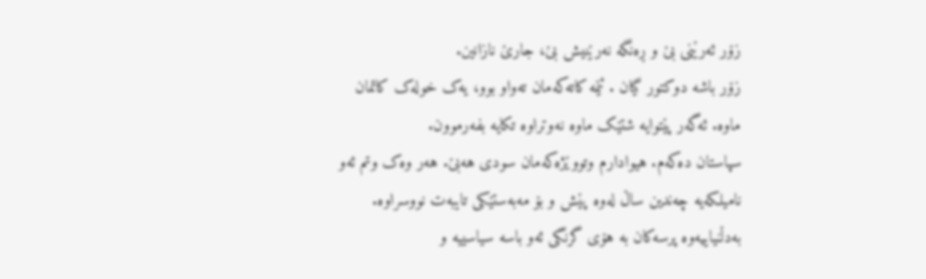زۆر ئەرێنی بێ و ڕەنگە نەرێنیش بێ، جارێ نازانین.
زۆر باشە دوکتور گیان . ئێمە کاتەکەمان تەواو بوو، یەک خولەک کاتمان ماوە. ئەگەر پێتوایە شتێک ماوە نەوتراوە تکایە بفەرموون.
سپاستان دەکەم. هیوادارم وتووێژەکەمان سودی هەبێ. هەر وەک وتم ئەو نامیلکەیە چەندین ساڵ لەوە پێش و بۆ مەبەستێکی تایبەت نووسراوە. بەدڵنیاییەوە پرسەکان بە هۆی گرنگی ئەو باسە سیاسییە و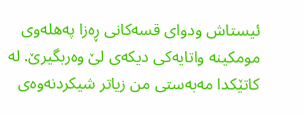ئیستاش ودوای قسەکانی ڕەزا پەهلەوی مومکینە واتایەکی دیکەی لێ وەربگیرێ. لە کاتێکدا مەبەستی من زیاتر شیکردنەوەی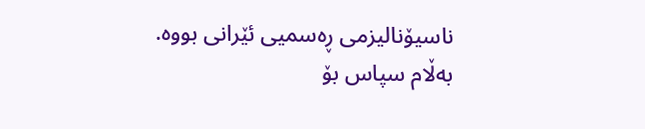ناسیۆنالیزمی ڕەسمیی ئێرانی بووە. بەڵام سپاس بۆ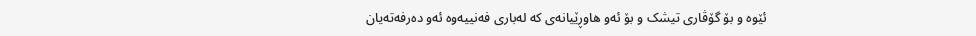ئێوە و بۆ گۆڤاری تیشک و بۆ ئەو هاوڕێیانەی کە لەباری فەنییەوە ئەو دەرفەتەیان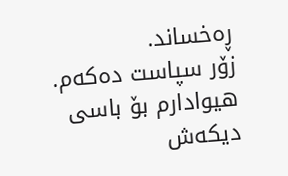ڕەخساند.
زۆر سپاست دەکەم. هیوادارم بۆ باسی دیکەش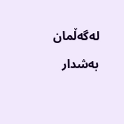لەگەڵمان بەشدار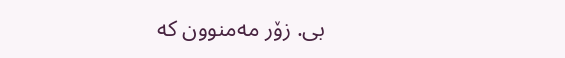بی. زۆر مەمنوون کە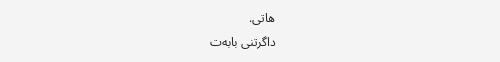هاتی.
داگرتنی بابەت